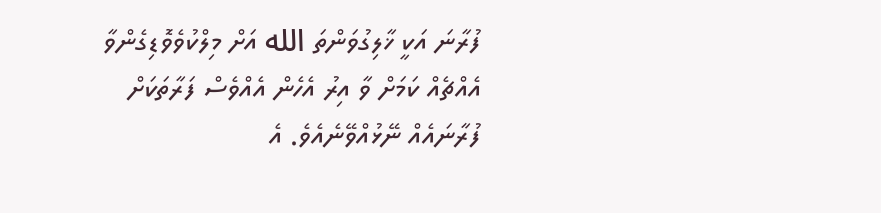ފުރާނަ އަކީ ޚާލިގުވަންތަ الله އަށް މިލްކުވެވޮޑިގެންވާ އެއްޗެއް ކަމަށް ވާ އިރު އެހެން އެއްވެސް ފަރާތަކަށް ފުރާނައެއް ނޭޅުއްވޭނެއެވެ. އެ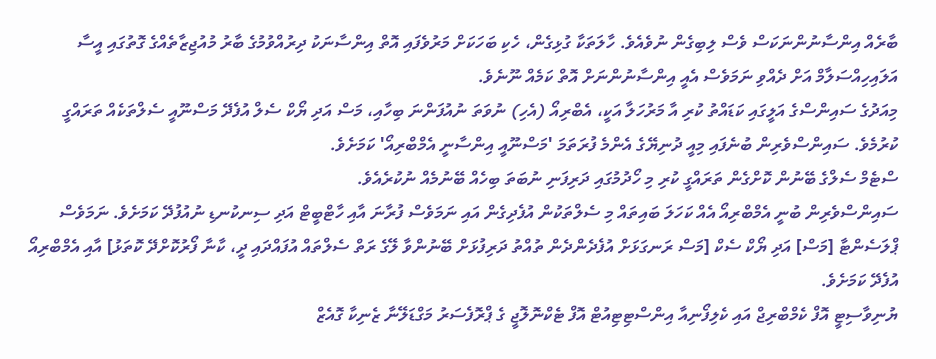ބާރެއް އިންސާނުންނަކަސް ވެސް ލިބިގެން ނުވެއެވެ. ހާލަތަކާ ގުޅިގެން، ހެކި ބަހަކަށް މަރުވެފައި އޮތް އިންސާނަކު ދިރުއްވުމުގެ ބާރު މުއުޖިޒާތެއްގެ ގޮތުގައި އީސާ އަލައިހިއްސަލާމް އަށް ދެއްވި ނަމަވެސް އެއީ އިންސާނުންނަށް އޮތް ކަމެއް ނޫނެވެ.
މިއަދުގެ ސައިންސްގެ އަލީގައި ކަޑައްތު ކުރި އާ މަރުހަލާ އަކީ، އެބްރިއޯ (އެހި) ނުވަތަ ނުއުފަންނަ ބިހާއި، މަސް އަދި ޔޯކް ސެލް އުފެދޭ މަސްނޫއީ ސެލްތަކެއް ތަރައްގީ ކުރުމެވެ. ސައިންސްވެރިން ބުނެފައި މިއީ ދުނިޔޭގެ އެންމެ ފުރަތަމަ 'މަސްނޫއީ އިންސާނީ އެމްބްރިއޯ' ކަމަށެވެ.
ސްޓެމް ސެލްގެ ބޭނުން ކޮށްގެން ތަރައްގީ ކުރި މި ހޯދުމުގައި ދަރިފަނި ނުބަތަ ބިހެއް ބޭނުމެއް ނުކުރެއެވެ.
ސައިންސްވެރިން ބުނީ އެމްބްރިއޯ އެއް ކަހަލަ ބައިތައް މި ސެލްތަކުން އުފެދިގެން އައި ނަމަވެސް ފުރާނަ އާއި ހާޓްބީޓް އަދި ސިނކުނޑި ނުއުފުދޭ ކަމަށެވެ. ނަމަވެސް ޕްލަސެންޓާ [މަސް] އަދި ޔޯކް ސެކް [މަސް ރަނގަޅަށް އުފެދެންދެން ތުއްތު ދަރިފުޅަށް ބޭނުންވާ ލޭގެ ރަތް ސެލްތައް އުފައްދައި ދީ، ކާނާ ފޯރުކޮށްދޭ ކޮތަޅު] އާއި އެމްބްރިއޯ އުފެދޭ ކަމަށެވެ.
ޔުނިވާސިޓީ އޮފް ކެމްބްރިޖް އައި ކެލިފޯނިއާ އިންސްޓިޓިއުޓް އޮފް ޓެކްނޮލޮޖީ ގެ ޕްރޮފެސަރު މަގްޑަލޭނާ ޒެނިކާ ގޮއެޒް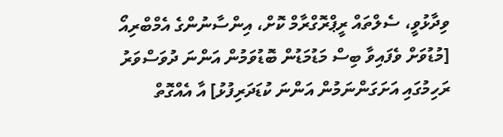ވިދާޅުވީ، ސެލްތައް ރީޕްރޮގްރާމް ކޮށް، އިންސާނުންގެ އެމްބްރިއޯ [މުޑުވަށް ވެފައިވާ ބިސް މަޑުމަޑުން ބޮޑުވަމުން އަންނަ ދުވަސްވަރު ރަހިމުގައި އަށަގަންނަމުން އަންނަ ކުޑަދަރިފުޅު] އާ އެއްގޮތް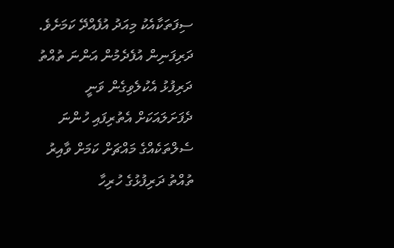ސިފަތަކާއެކު މިއަދު އުފެއްދޭ ކަމަށެވެ.
ދަރިފަނިން އުފެދެމުން އަންނަ ތުއްތު ދަރިފުޅު އެކުލެވިގެން ވަނީ ދެފަށަލައަކަށް އެތުރިފައި ހުންނަ ސެލްތަކެއްގެ މައްޗަށް ކަމަށް ވާއިރު ތުއްތު ދަރިފުޅުގެ ހުރިހާ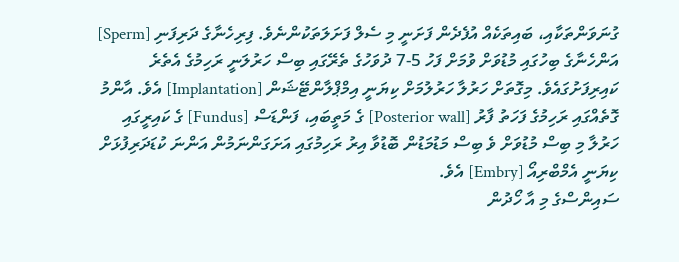ގުނަވަންތަކާއި، ބައިތަކެއް އުފެދެން ފަށަނީ މި ސެލް ފަށަލަތަކުންނެވެ. ފިރިހެނާގެ ދަރިފަނި [Sperm] އަންހެނާގެ ބިހުގައި މުޑުވަށް ވުމަށް ފަހު 5-7 ދުވަހުގެ ތެރޭގައި ބިސް ހަރުލަނީ ރަހިމުގެ އެތެރެ ކައިރިފަށުގައެވެ. މިގޮތަށް ހަރުލާ ހަރުލުމަށް ކިޔަނީ އިމްޕްލާންޓޭޝަން [Implantation] އެވެ. އާންމު ގޮތެއްގައި ރަހިމުގެ ފަހަތު ފާރު [Posterior wall] ގެ މަތީބައި، ފަންޑަސް [Fundus] ގެ ކައިރީގައި ހަރުލާ މި ބިސް މުޑުވަށް ވެ ބިސް މަޑުމަޑުން ބޮޑުވާ އިރު ރަހިމުގައި އަށަގަންނަމުން އަންނަ ކުޑަދަރިފުޅަށް ކިޔަނީ އެމްބްރިއޯ [Embry] އެވެ.
ސައިންސްގެ މި އާ ހޯދުން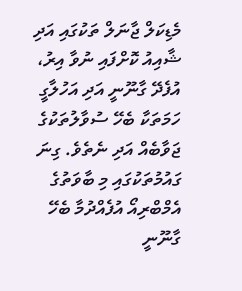މެޑިކަލް ޖާނަލް ތަކުގައި އަދި ޝާއިއު ކޮށްފައި ނުވާ އިރު، އުފެދޭ ގާނޫނީ އަދި އަހުލާގީ ހަމަތަކާ ބެހޭ ސުވާލުތަކުގެ ޖަވާބެއް އަދި ނެތެވެ. ގިނަ ގައުމުތަކުގައި މި ބާވަތުގެ އެމްބްރިއޯ އުފެއްދުމާ ބެހޭ ގާނޫނީ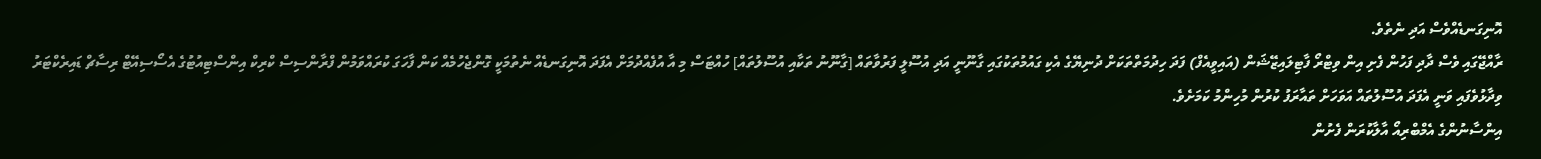އޮނިގަނޑެއްވެސް އަދި ނެތެވެ.
ރާއްޖޭގައި ވެސް ދާދި ފަހުން ފެށި އިން ވިޓްރޯ ފާޓިލައިޒޭޝަން (އައިވީއެފް) ފަދަ ހިދުމަތްތަކަށް ދުނިޔޭގެ އެކި ގައުމުތަކުގައި ގާނޫނީ އަދި އުސޫލީ ފަރުވާތައް [ގާނޫނު ތަކާއި އުސޫލުތައް] ހުއްޓަސް މި އާ އުފެއްދުމަށް އެފަދަ އޮނިގަނޑެއް ނެތުމަކީ ގޮންޖެހުމެއް ކަން ފާހަގަ ކުރައްވަމުން ފްރާންސިސް ކްރިކް އިންސްޓިއުޓުގެ އެސޯސިއޭޓް ރިސާޗް ޑައިރެކްޓަރު ވިދާޅުވެފައި ވަނީ އެފަދަ އުސޫލުތައް އަވަހަށް ތައާރަފު ކުރުން މުހިންމު ކަމަށެވެ.
އިންސާނުންގެ އެމްބްރިއޯ އާލާކުރަން ފެށުން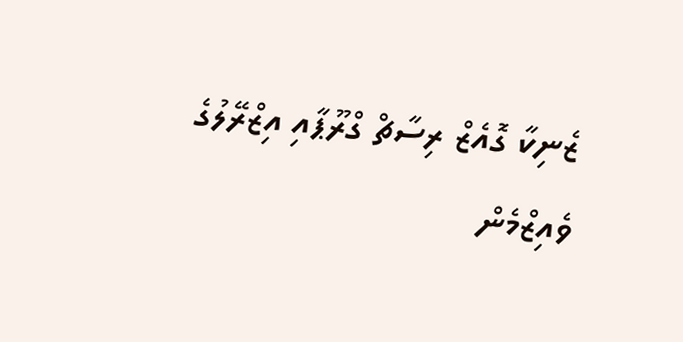ޒެނިކާ ގޮއެޒް ރިސާޗް ގްރޫޕާއި އިޒްރޭލުގެ ވެއިޒްމެން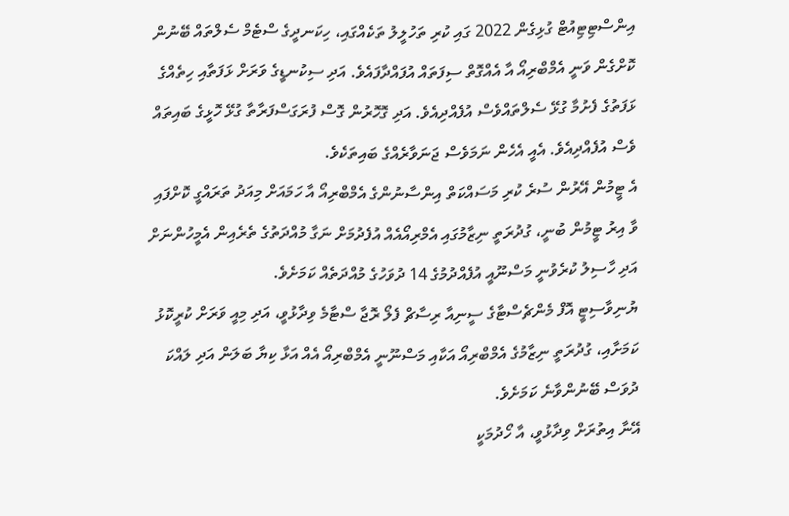އިންސްޓިޓިއުޓް ގުޅިގެން 2022 ގައި ކުރި ތަހުލީލު ތަކެއްގައި، ހިކަނދީގެ ސްޓެމް ސެލްތައް ބޭނުން ކޮށްގެން ވަނީ އެމްބްރިއޯ އާ އެއްގޮތް ސިފަތައް އުފައްދާފައެވެ. އަދި ސިކުނޑީގެ ވަރަށް ޅަފަތާއި ހިތެއްގެ ޅަފަތުގެ ފެށުމާ ގުޅޭ ސެލްތައްވެސް އުފެއްދިއެވެ. އަދި ގޮހޮރުން ގޮސް ފުރަގަސްފަރާތާ ގުޅޭ ހޮޅީގެ ބައިތައް ވެސް އުފެއްދިއެވެ. އެއީ އެހެން ނަމަވެސް ޖަނަވާރެއްގެ ބައިތަކެވެ.
އެ ޓީމުން އޭރުން ސުރެ ކުރި މަސައްކަތް އިންސާނުންގެ އެމްބްރިއޯ އާ ހަމައަށް މިއަދު ތަރައްގީ ކޮށްފައި ވާ އިރު ޓީމުން ބުނީ، ގުދުރަތީ ނިޒާމުގައި އެމްރިއޯއެއް އުފެދުމަށް ނަގާ މުއްދަތުގެ ތެރެއިން އެމީހުންނަށް އަދި ހާސިލު ކުރެވުނީ މަސްނޫއީ އުފެއްދުމުގެ 14 ދުވަހުގެ މުއްދަތެއް ކަމަށެވެ.
ޔުނިވާސިޓީ އޮފް މެންޗެސްޓާގެ ސީނިއާ ރިސާޗް ފެލޯ ރޮޖާ ސްޓާމެ ވިދާޅުވީ، އަދި މިއީ ވަރަށް ކުރީކޮޅު ކަމަށާއި، ގުދުރަތީ ނިޒާމުގެ އެމްބްރިއޯ އަކާއި މަސްނޫނީ އެމްބްރިއޯ އެއް އަޅާ ކިޔާ ބަލަން އަދި ލައްކަ ދުވަސް ބޭނުންވާނެ ކަމަށެވެ.
އޭނާ އިތުރަށް ވިދާޅުވީ، އާ ހޯދުމަކީ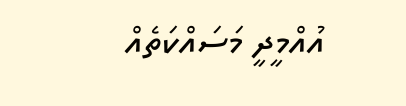އުއްމީދީ މަސައްކަތެއް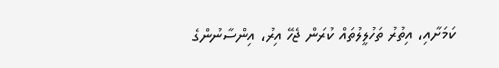ކަމަށާއި، އިތުރު ތަހުލީލުތައް ކުރަން ޖެހޭ އިރު، އިންސާނުންގެ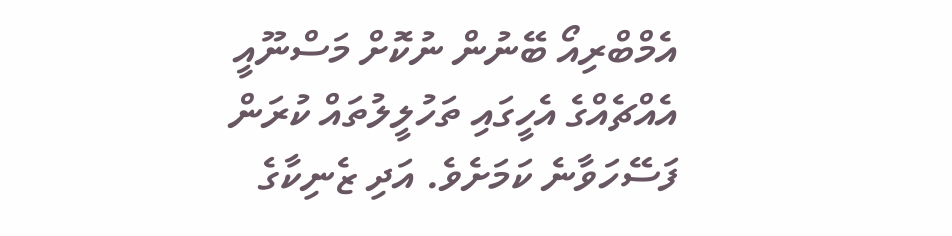އެމްބްރިއޯ ބޭނުން ނުކޮށް މަސްނޫއީ އެއްޗެއްގެ އެހީގައި ތަހުލީލުތައް ކުރަން ފަސޭހަވާނެ ކަމަށެވެ. އަދި ޒެނިކާގެ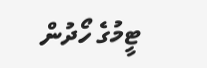ޓީމުގެ ހޯދުން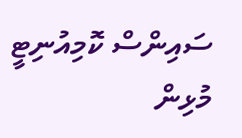ސައިންސް ކޮމިއުނިޓީ މުޅިން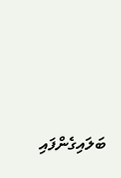ބަލައިގެންފައި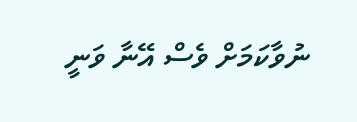ނުވާކަމަށް ވެސް އޭނާ ވަނީ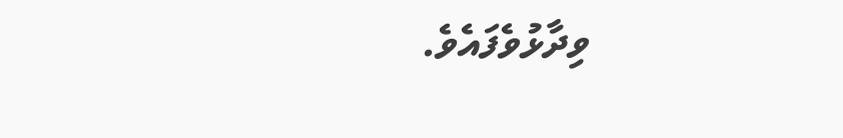ވިދާޅުވެފައެވެ.